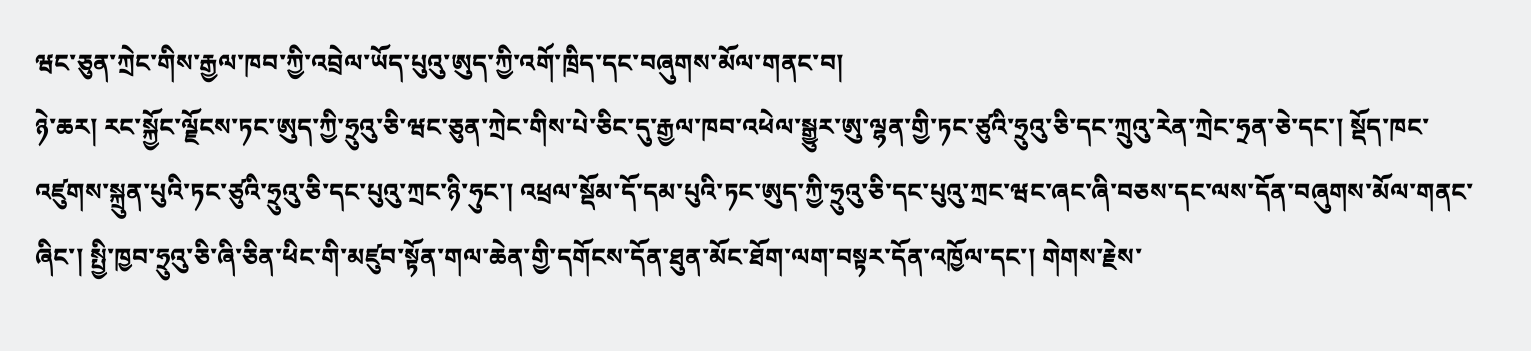ཝང་ཅུན་ཀྲེང་གིས་རྒྱལ་ཁབ་ཀྱི་འབྲེལ་ཡོད་པུའུ་ཨུད་ཀྱི་འགོ་ཁྲིད་དང་བཞུགས་མོལ་གནང་བ།
ཉེ་ཆར། རང་སྐྱོང་ལྗོངས་ཏང་ཨུད་ཀྱི་ཧྲུའུ་ཅི་ཝང་ཅུན་ཀྲེང་གིས་པེ་ཅིང་དུ་རྒྱལ་ཁབ་འཕེལ་སྒྱུར་ཨུ་ལྷན་གྱི་ཏང་ཙུའི་ཧྲུའུ་ཅི་དང་ཀྲུའུ་རེན་ཀྲེང་ཧྲན་ཅེ་དང་། སྡོད་ཁང་འཛུགས་སྐྲུན་པུའི་ཏང་ཙུའི་ཧྲུའུ་ཅི་དང་པུའུ་ཀྲང་ཉི་ཧུང་། འཕྲལ་སྡོམ་དོ་དམ་པུའི་ཏང་ཨུད་ཀྱི་ཧྲུའུ་ཅི་དང་པུའུ་ཀྲང་ཝང་ཞང་ཞི་བཅས་དང་ལས་དོན་བཞུགས་མོལ་གནང་ཞིང་། སྤྱི་ཁྱབ་ཧྲུའུ་ཅི་ཞི་ཅིན་ཕིང་གི་མཛུབ་སྟོན་གལ་ཆེན་གྱི་དགོངས་དོན་ཐུན་མོང་ཐོག་ལག་བསྟར་དོན་འཁྱོལ་དང་། གེགས་རྗེས་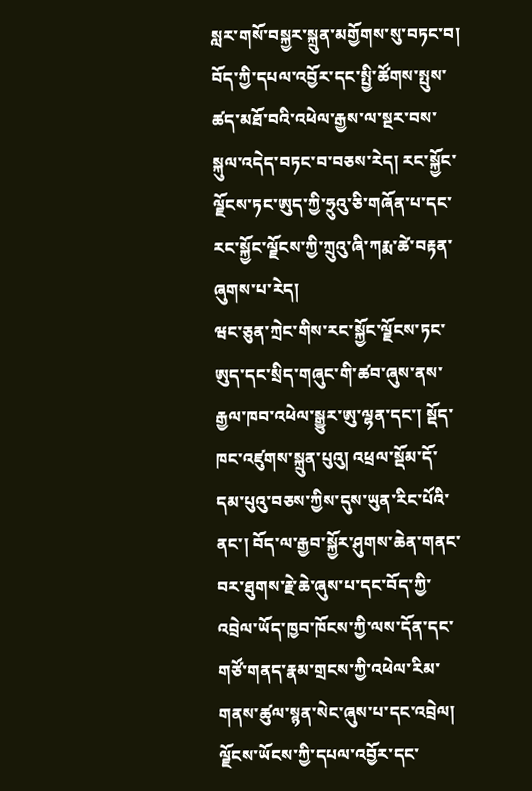སླར་གསོ་བསྐྱར་སྐྲུན་མགྱོགས་སུ་བཏང་བ། བོད་ཀྱི་དཔལ་འབྱོར་དང་སྤྱི་ཚོགས་སྤུས་ཚད་མཐོ་བའི་འཕེལ་རྒྱས་ལ་སྔར་བས་སྐུལ་འདེད་བཏང་བ་བཅས་རེད། རང་སྐྱོང་ལྗོངས་ཏང་ཨུད་ཀྱི་ཧྲུའུ་ཅི་གཞོན་པ་དང་རང་སྐྱོང་ལྗོངས་ཀྱི་ཀྲུའུ་ཞི་ཀརྨ་ཚེ་བརྟན་ཞུགས་པ་རེད།
ཝང་ཅུན་ཀྲེང་གིས་རང་སྐྱོང་ལྗོངས་ཏང་ཨུད་དང་སྲིད་གཞུང་གི་ཚབ་ཞུས་ནས་རྒྱལ་ཁབ་འཕེལ་སྒྱུར་ཨུ་ལྷན་དང་། སྡོད་ཁང་འཛུགས་སྐྲུན་པུའུ། འཕྲལ་སྡོམ་དོ་དམ་པུའུ་བཅས་ཀྱིས་དུས་ཡུན་རིང་པོའི་ནང་། བོད་ལ་རྒྱབ་སྐྱོར་ཤུགས་ཆེན་གནང་བར་ཐུགས་རྗེ་ཆེ་ཞུས་པ་དང་བོད་ཀྱི་འབྲེལ་ཡོད་ཁྱབ་ཁོངས་ཀྱི་ལས་དོན་དང་གཙོ་གནད་རྣམ་གྲངས་ཀྱི་འཕེལ་རིམ་གནས་ཚུལ་སྙན་སེང་ཞུས་པ་དང་འབྲེལ། ལྗོངས་ཡོངས་ཀྱི་དཔལ་འབྱོར་དང་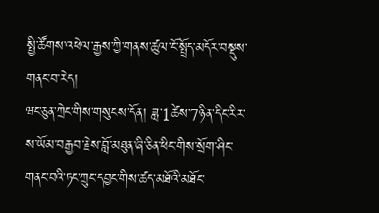སྤྱི་ཚོགས་འཕེལ་རྒྱས་ཀྱི་གནས་ཚུལ་ངོ་སྤྲོད་མདོར་བསྡུས་གནང་བ་རེད།
ཝང་ཅུན་ཀྲེང་གིས་གསུངས་དོན། ཟླ་1ཚེས་7ཉིན་དིང་རིར་ས་ཡོམ་བརྒྱབ་རྗེས་བློ་མཐུན་ཞི་ཅིན་ཕིང་གིས་སྲོག་ཤིང་གནང་བའི་ཏང་ཀྲུང་དབྱང་གིས་ཚད་མཐོའི་མཐོང་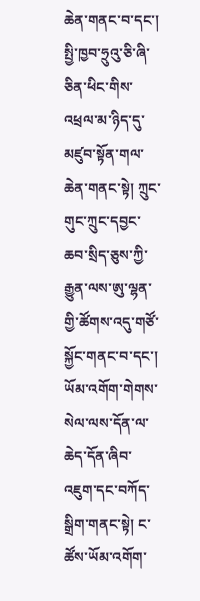ཆེན་གནང་བ་དང་། སྤྱི་ཁྱབ་ཧྲུའུ་ཅི་ཞི་ཅིན་ཕིང་གིས་འཕྲལ་མ་ཉིད་དུ་མཛུབ་སྟོན་གལ་ཆེན་གནང་སྟེ། ཀྲུང་གུང་ཀྲུང་དབྱང་ཆབ་སྲིད་ཅུས་ཀྱི་རྒྱུན་ལས་ཨུ་ལྷན་གྱི་ཚོགས་འདུ་གཙོ་སྐྱོང་གནང་བ་དང་། ཡོམ་འགོག་གེགས་སེལ་ལས་དོན་ལ་ཆེད་དོན་ཞིབ་འཇུག་དང་བཀོད་སྒྲིག་གནང་སྟེ། ང་ཚོས་ཡོམ་འགོག་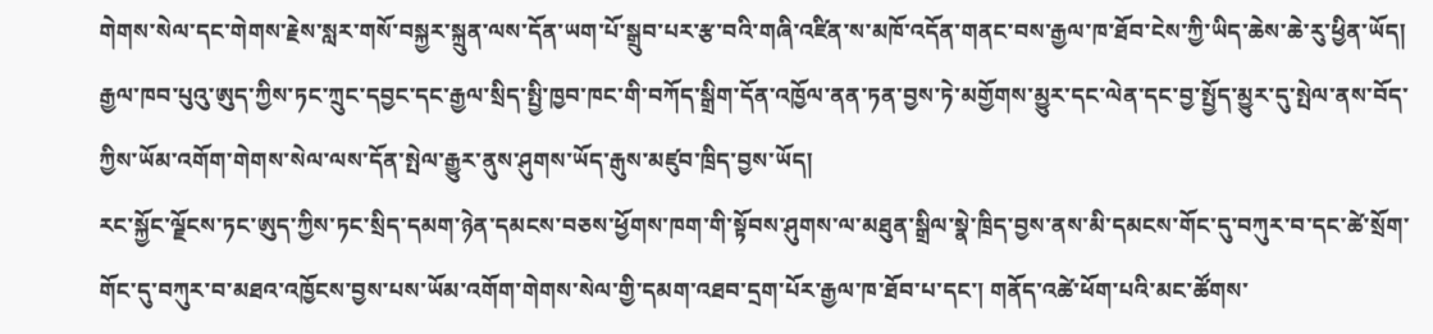གེགས་སེལ་དང་གེགས་རྗེས་སླར་གསོ་བསྐྱར་སྐྲུན་ལས་དོན་ཡག་པོ་སྒྲུབ་པར་རྩ་བའི་གཞི་འཛིན་ས་མཁོ་འདོན་གནང་བས་རྒྱལ་ཁ་ཐོབ་ངེས་ཀྱི་ཡིད་ཆེས་ཆེ་རུ་ཕྱིན་ཡོད། རྒྱལ་ཁབ་པུའུ་ཨུད་ཀྱིས་ཏང་ཀྲུང་དབྱང་དང་རྒྱལ་སྲིད་སྤྱི་ཁྱབ་ཁང་གི་བཀོད་སྒྲིག་དོན་འཁྱོལ་ནན་ཏན་བྱས་ཏེ་མགྱོགས་མྱུར་དང་ལེན་དང་བྱ་སྤྱོད་མྱུར་དུ་སྤེལ་ནས་བོད་ཀྱིས་ཡོམ་འགོག་གེགས་སེལ་ལས་དོན་སྤེལ་རྒྱུར་ནུས་ཤུགས་ཡོད་རྒུས་མཛུབ་ཁྲིད་བྱས་ཡོད།
རང་སྐྱོང་ལྗོངས་ཏང་ཨུད་ཀྱིས་ཏང་སྲིད་དམག་ཉེན་དམངས་བཅས་ཕྱོགས་ཁག་གི་སྟོབས་ཤུགས་ལ་མཐུན་སྒྲིལ་སྣེ་ཁྲིད་བྱས་ནས་མི་དམངས་གོང་དུ་བཀུར་བ་དང་ཚེ་སྲོག་གོང་དུ་བཀུར་བ་མཐའ་འཁྱོངས་བྱས་པས་ཡོམ་འགོག་གེགས་སེལ་གྱི་དམག་འཐབ་དྲག་པོར་རྒྱལ་ཁ་ཐོབ་པ་དང་། གནོད་འཚེ་ཕོག་པའི་མང་ཚོགས་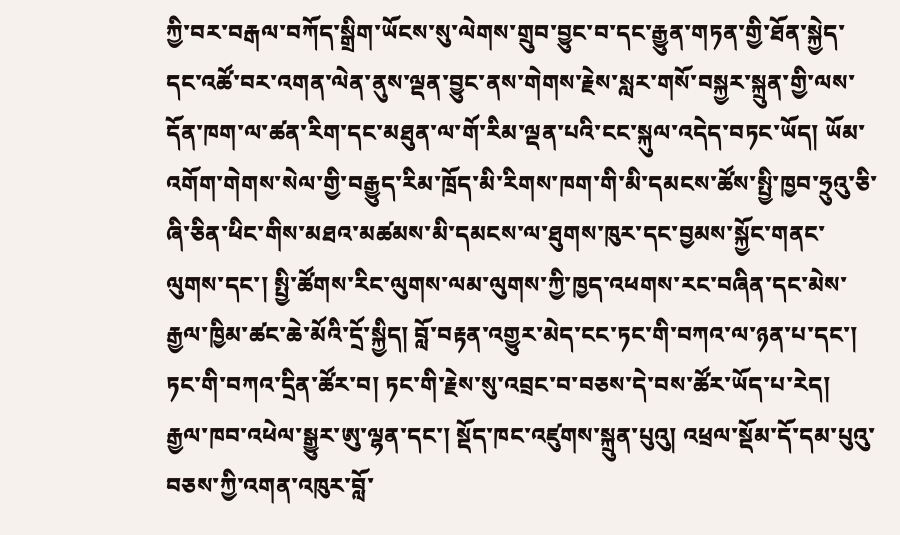ཀྱི་བར་བརྒལ་བཀོད་སྒྲིག་ཡོངས་སུ་ལེགས་གྲུབ་བྱུང་བ་དང་རྒྱུན་གཏན་གྱི་ཐོན་སྐྱེད་དང་འཚོ་བར་འགན་ལེན་ནུས་ལྡན་བྱུང་ནས་གེགས་རྗེས་སླར་གསོ་བསྐྱར་སྐྲུན་གྱི་ལས་དོན་ཁག་ལ་ཚན་རིག་དང་མཐུན་ལ་གོ་རིམ་ལྡན་པའི་ངང་སྐུལ་འདེད་བཏང་ཡོད། ཡོམ་འགོག་གེགས་སེལ་གྱི་བརྒྱུད་རིམ་ཁྲོད་མི་རིགས་ཁག་གི་མི་དམངས་ཚོས་སྤྱི་ཁྱབ་ཧྲུའུ་ཅི་ཞི་ཅིན་ཕིང་གིས་མཐའ་མཚམས་མི་དམངས་ལ་ཐུགས་ཁུར་དང་བྱམས་སྐྱོང་གནང་ལུགས་དང་། སྤྱི་ཚོགས་རིང་ལུགས་ལམ་ལུགས་ཀྱི་ཁྱད་འཕགས་རང་བཞིན་དང་མེས་རྒྱལ་ཁྱིམ་ཚང་ཆེ་མོའི་དྲོ་སྐྱིད། བློ་བརྟན་འགྱུར་མེད་ངང་ཏང་གི་བཀའ་ལ་ཉན་པ་དང་། ཏང་གི་བཀའ་དྲིན་ཚོར་བ། ཏང་གི་རྗེས་སུ་འབྲང་བ་བཅས་དེ་བས་ཚོར་ཡོད་པ་རེད།
རྒྱལ་ཁབ་འཕེལ་སྒྱུར་ཨུ་ལྷན་དང་། སྡོད་ཁང་འཛུགས་སྐྲུན་པུའུ། འཕྲལ་སྡོམ་དོ་དམ་པུའུ་བཅས་ཀྱི་འགན་འཁུར་བློ་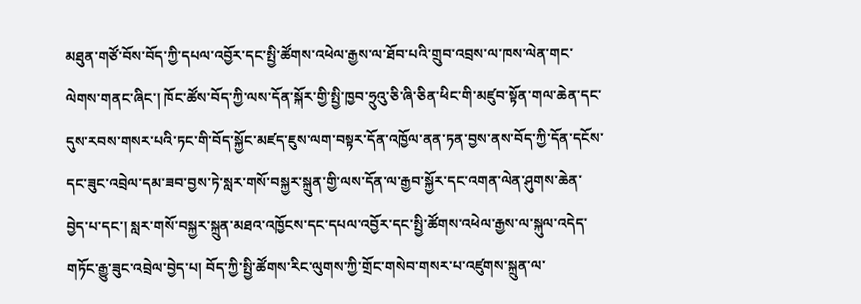མཐུན་གཙོ་བོས་བོད་ཀྱི་དཔལ་འབྱོར་དང་སྤྱི་ཚོགས་འཕེལ་རྒྱས་ལ་ཐོབ་པའི་གྲུབ་འབྲས་ལ་ཁས་ལེན་གང་ལེགས་གནང་ཞིང་། ཁོང་ཚོས་བོད་ཀྱི་ལས་དོན་སྐོར་གྱི་སྤྱི་ཁྱབ་ཧྲུའུ་ཅི་ཞི་ཅིན་ཕིང་གི་མཛུབ་སྟོན་གལ་ཆེན་དང་དུས་རབས་གསར་པའི་ཏང་གི་བོད་སྐྱོང་མཛད་ཇུས་ལག་བསྟར་དོན་འཁྱོལ་ནན་ཏན་བྱས་ནས་བོད་ཀྱི་དོན་དངོས་དང་ཟུང་འབྲེལ་དམ་ཟབ་བྱས་ཏེ་སླར་གསོ་བསྐྱར་སྐྲུན་གྱི་ལས་དོན་ལ་རྒྱབ་སྐྱོར་དང་འགན་ལེན་ཤུགས་ཆེན་བྱེད་པ་དང་། སླར་གསོ་བསྐྱར་སྐྲུན་མཐའ་འཁྱོངས་དང་དཔལ་འབྱོར་དང་སྤྱི་ཚོགས་འཕེལ་རྒྱས་ལ་སྐུལ་འདེད་གཏོང་རྒྱུ་ཟུང་འབྲེལ་བྱེད་པ། བོད་ཀྱི་སྤྱི་ཚོགས་རིང་ལུགས་ཀྱི་གྲོང་གསེབ་གསར་པ་འཛུགས་སྐྲུན་ལ་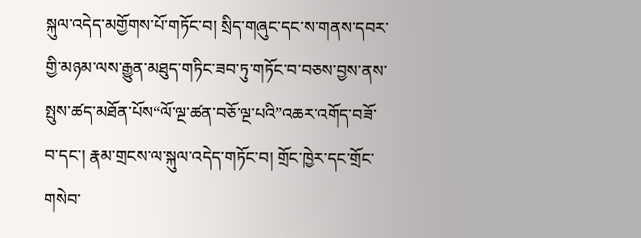སྐུལ་འདེད་མགྱོགས་པོ་གཏོང་བ། སྲིད་གཞུང་དང་ས་གནས་དབར་གྱི་མཉམ་ལས་རྒྱུན་མཐུད་གཏིང་ཟབ་ཏུ་གཏོང་བ་བཅས་བྱས་ནས་སྤུས་ཚད་མཐོན་པོས“ལོ་ལྔ་ཚན་བཅོ་ལྔ་པའི”འཆར་འགོད་བཟོ་བ་དང་། རྣམ་གྲངས་ལ་སྐུལ་འདེད་གཏོང་བ། གྲོང་ཁྱེར་དང་གྲོང་གསེབ་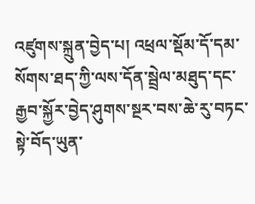འཛུགས་སྐྲུན་བྱེད་པ། འཕྲལ་སྡོམ་དོ་དམ་སོགས་ཐད་ཀྱི་ལས་དོན་སྦྲེལ་མཐུད་དང་རྒྱབ་སྐྱོར་བྱེད་ཤུགས་སྔར་བས་ཆེ་རུ་བཏང་སྟེ་བོད་ཡུན་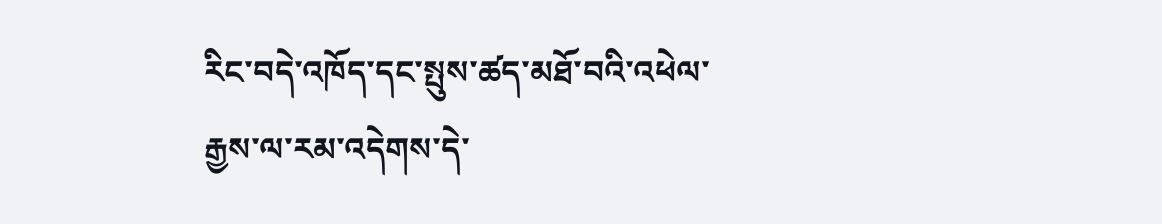རིང་བདེ་འཁོད་དང་སྤུས་ཚད་མཐོ་བའི་འཕེལ་རྒྱས་ལ་རམ་འདེགས་དེ་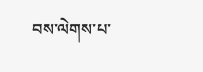བས་ལེགས་པ་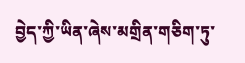བྱེད་ཀྱི་ཡིན་ཞེས་མགྲིན་གཅིག་ཏུ་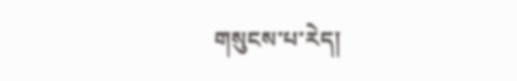གསུངས་པ་རེད།